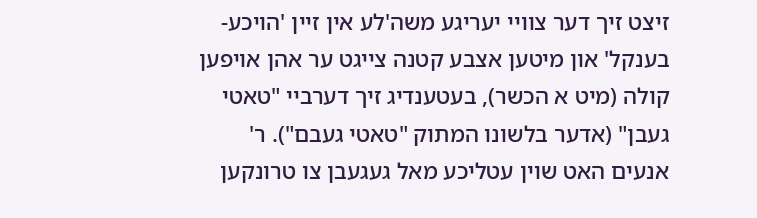זיצט זיך דער צוויי יעריגע משה'לע אין זיין 'הויכע-בענקל' און מיטען אצבע קטנה צייגט ער אהן אויפען קולה (מיט א הכשר), בעטענדיג זיך דערביי "טאטי געבן" (אדער בלשונו המתוק "טאטי געבם"). ר' אנעים האט שוין עטליכע מאל געגעבן צו טרונקען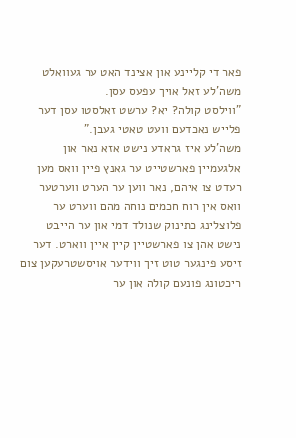פאר די קליינע און אצינד האט ער געוואלט משה'לע זאל אויך עפעס עסן.
"ווילסט קולה? יא? ערשט זאלסטו עסן דער פלייש נאכדעם וועט טאטי געבן."
משה'לע איז גראדע נישט אזא נאר און אלגעמיין פארשטייט ער גאנץ פיין וואס מען רעדט צו איהם, נאר ווען ער הערט ווערטער וואס אין רוח חכמים נוחה מהם ווערט ער פלוצלינג כתינוק שנולד דמי און ער הייבט נישט אהן צו פארשטיין קיין איין ווארט. דער זיסע פינגער טוט זיך ווידער אויסשטרעקען צום ריכטונג פונעם קולה און ער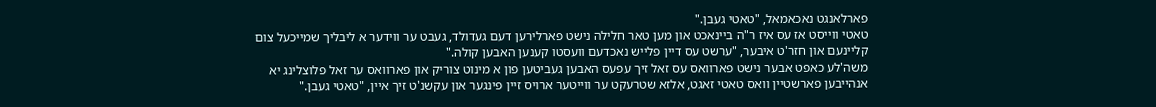פארלאנגט נאכאמאל, "טאטי געבן."
טאטי ווייסט אז עס איז ר"ה ביינאכט און מען טאר חלילה נישט פארלירען דעם געדולד, געבט ער ווידער א ליבליך שמייכעל צום קליינעם און חזר'ט איבער, "ערשט עס דיין פלייש נאכדעם וועסטו קענען האבען קולה."
משה'לע כאפט אבער נישט פארוואס עס זאל זיך עפעס האבען געביטען פון א מינוט צוריק און פארוואס ער זאל פלוצלינג יא אנהייבען פארשטיין וואס טאטי זאגט, אלזא שטרעקט ער ווייטער ארויס זיין פינגער און עקשנ'ט זיך איין, "טאטי געבן."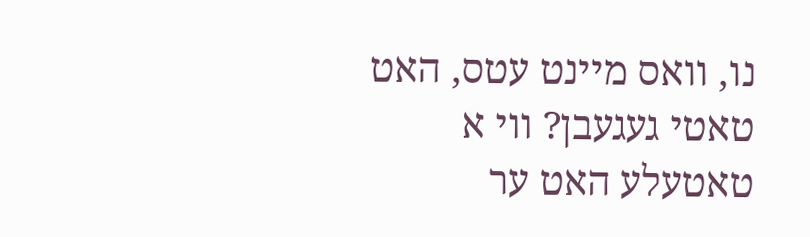נו, וואס מיינט עטס, האט טאטי געגעבן? ווי א טאטעלע האט ער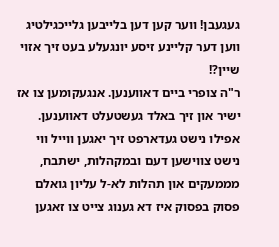געגעבן! ווער קען דען בלייבען גלייכגילטיג ווען דער קליינע זיסע יונגעלע בעט זיך אזוי שיין?!
ר"ה צופרי ביים דאווענען. אנגעקומען צו אז ישיר און זיך באלד געשטעלט דאווענען. אפילו נישט געדארפט זיך יאגען ווייל ווי נישט צווישען דעם ובמקהלות, ישתבח, מממעקים און תהלות לא-ל עליון גואלם פסוק בפסוק איז דא גענוג צייט צו זאגען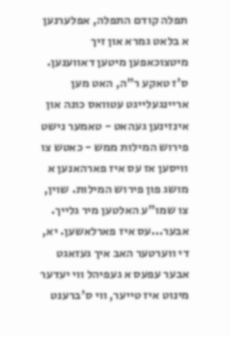תפלה קודם התפלה, אפלערנען א בלאט גמרא און זיך מיטצוכאפען מיטען דאווענען. ס'ז טאקע ר"ה, האט מען אריינגעלייגט עטוואס כונה און אינזינען געהאט - טאמער נישט פירוש המילות ממש - כאטש צו וויסען אז עס איז פארהאנען א מושג פון פירוש המילות. שוין, צו שמו"ע האלטען מיר גלייך.
אבער...עס איז פארלאשען. יא, די ווערטער האב איך געזאגט אבער עפעס א געפיהל ווי יעדער מינוט איז טייער, ווי ס'ברענט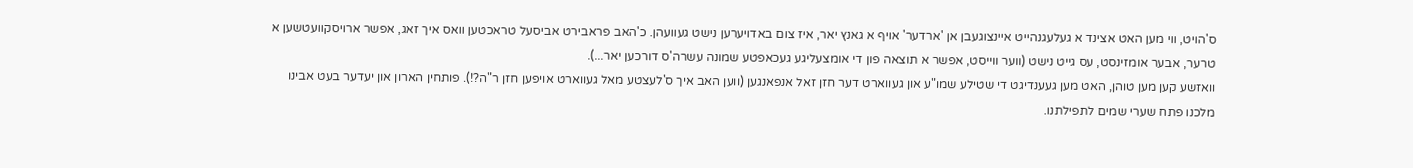ס'הויט, ווי מען האט אצינד א געלעגנהייט איינצוגעבן אן 'ארדער' אויף א גאנץ יאר, איז צום באדויערען נישט געוועהן. כ'האב פראבירט אביסעל טראכטען וואס איך זאג, אפשר ארויסקוועטשען א טרער, אבער אומזינסט, עס גייט נישט (ווער ווייסט, אפשר א תוצאה פון די אומצעליגע געכאפטע שמונה עשרה'ס דורכען יאר...).
וואזשע קען מען טוהן, האט מען געענדיגט די שטילע שמו"ע און געווארט דער חזן זאל אנפאנגען (ווען האב איך ס'לעצטע מאל געווארט אויפען חזן ר"ה?!). פותחין הארון און יעדער בעט אבינו מלכנו פתח שערי שמים לתפילתנו.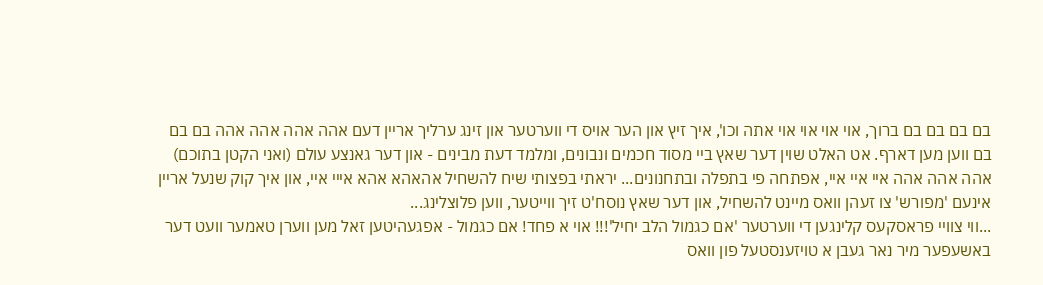בם בם בם בם ברוך, אוי אוי אוי אוי אתה וכו', איך זיץ און הער אויס די ווערטער און זינג ערליך אריין דעם אהה אהה אהה אהה בם בם בם ווען מען דארף. אט האלט שוין דער שאץ ביי מסוד חכמים ונבונים, ומלמד דעת מבינים - און דער גאנצע עולם (ואני הקטן בתוכם) אהה אהה אהה איי איי איי, אפתחה פי בתפלה ובתחנונים... יראתי בפצותי שיח להשחיל אהאהא אהא אייי איי, און איך קוק שנעל אריין אינעם 'מפורש' צו זעהן וואס מיינט להשחיל, און דער שאץ נוסח'ט זיך ווייטער, ווען פלוצלינג...
...ווי צוויי פראסקעס קלינגען די ווערטער 'אם כגמול הלב יחיל'!!! אוי א פחד! אם כגמול - אפגעהיטען זאל מען ווערן טאמער וועט דער באשעפער מיר נאר געבן א טויזענסטעל פון וואס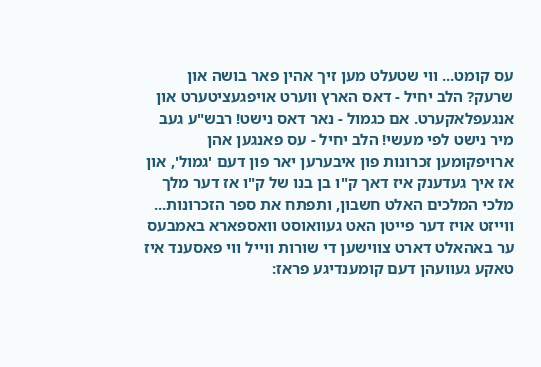עס קומט... ווי שטעלט מען זיך אהין פאר בושה און שרעק? הלב יחיל - דאס הארץ ווערט אויפגעציטערט און אנגעפלאקערט. אם כגמול - נאר דאס נישט! רבש"ע געב מיר נישט לפי מעשי! הלב יחיל - עס פאנגען אהן ארויפקומען זכרונות פון איבערען יאר פון דעם 'גמול', און אז איך געדענק איז דאך ק"ו בן בנו של ק"ו אז דער מלך מלכי המלכים האלט חשבון, ותפתח את ספר הזכרונות...
ווייזט אויז דער פייטן האט געוואוסט וואספארא באמבעס ער באהאלט דארט צווישען די שורות ווייל ווי פאסענד איז טאקע געוועהן דעם קומענדיגע פראז: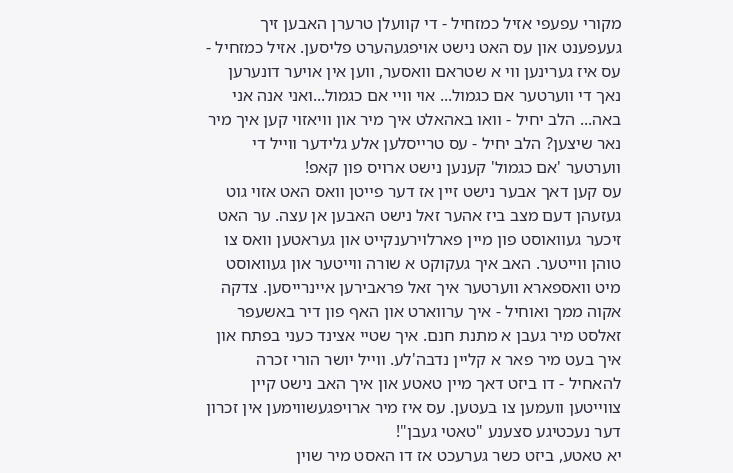מקורי עפעפי אזיל כמזחיל - די קוועלן טרערן האבען זיך געעפענט און עס האט נישט אויפגעהערט פליסען. אזיל כמזחיל - עס איז גערינען ווי א שטראם וואסער, ווען אין אויער דונערען נאך די ווערטער אם כגמול... אוי וויי אם כגמול...ואני אנה אני באה... הלב יחיל - וואו באהאלט איך מיר און וויאזוי קען איך מיר נאר שיצען? הלב יחיל - עס טרייסלען אלע גלידער ווייל די ווערטער 'אם כגמול' קענען נישט ארויס פון קאפ!
עס קען דאך אבער נישט זיין אז דער פייטן וואס האט אזוי גוט געזעהן דעם מצב ביז אהער זאל נישט האבען אן עצה. ער האט זיכער געוואוסט פון מיין פארלוירענקייט און געראטען וואס צו טוהן ווייטער. האב איך געקוקט א שורה ווייטער און געוואוסט מיט וואספארא ווערטער איך זאל פראבירען איינרייסען. צדקה אקוה ממך ואוחיל - איך ערווארט און האף פון דיר באשעפר זאלסט מיר געבן א מתנת חנם. איך שטיי אצינד כעני בפתח און איך בעט מיר פאר א קליין נדבה'לע. ווייל יושר הורי זכרה להאחיל - דו ביזט דאך מיין טאטע און איך האב נישט קיין צווייטען וועמען צו בעטען. עס איז מיר ארויפגעשווימען אין זכרון דער נעכטיגע סצענע "טאטי געבן"!
יא טאטע, ביזט כשר גערעכט אז דו האסט מיר שוין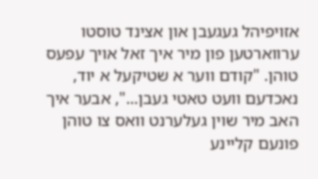אזויפיהל געגעבן און אצינד טוסטו ערווארטען פון מיר איך זאל אויך עפעס טוהן. "קודם ווער א שטיקעל א יוד, נאכדעם וועט טאטי געבן...", אבער איך האב מיר שוין געלערנט וואס צו טוהן פונעם קליינע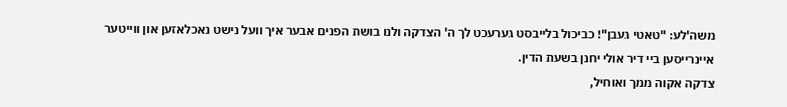משה'לע: "טאטי געבן"! כביכול בלייבסט גערעכט לך ה' הצדקה ולנו בושת הפנים אבער איך וועל נישט נאכלאזען און ווייטער איינרייסען ביי דיר אולי יחנן בשעת הדין.
צדקה אקוה ממך ואוחיל,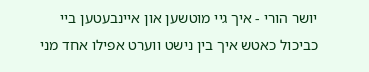יושר הורי - איך גיי מוטשען און איינבעטען ביי כביכול כאטש איך בין נישט ווערט אפילו אחד מני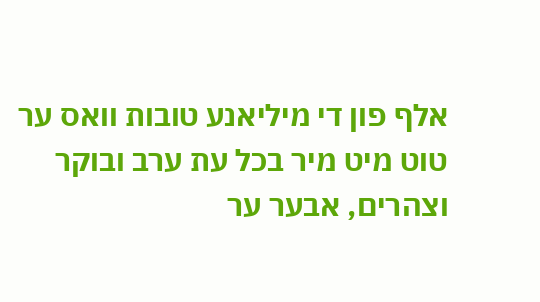אלף פון די מיליאנע טובות וואס ער טוט מיט מיר בכל עת ערב ובוקר וצהרים, אבער ער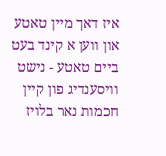איז דאך מיין טאטע און ווען א קינד בעט ביים טאטע - נישט וויסענדיג פון קיין חכמות נאר בלויז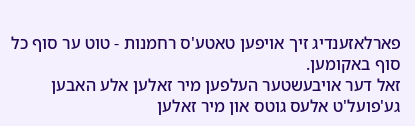פארלאזענדיג זיך אויפען טאטע'ס רחמנות - טוט ער סוף כל סוף באקומען.
זאל דער אויבעשטער העלפען מיר זאלען אלע האבען גע'פועל'ט אלעס גוטס און מיר זאלען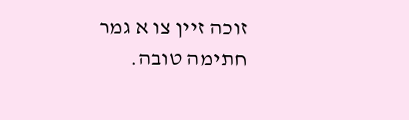זוכה זיין צו א גמר חתימה טובה.